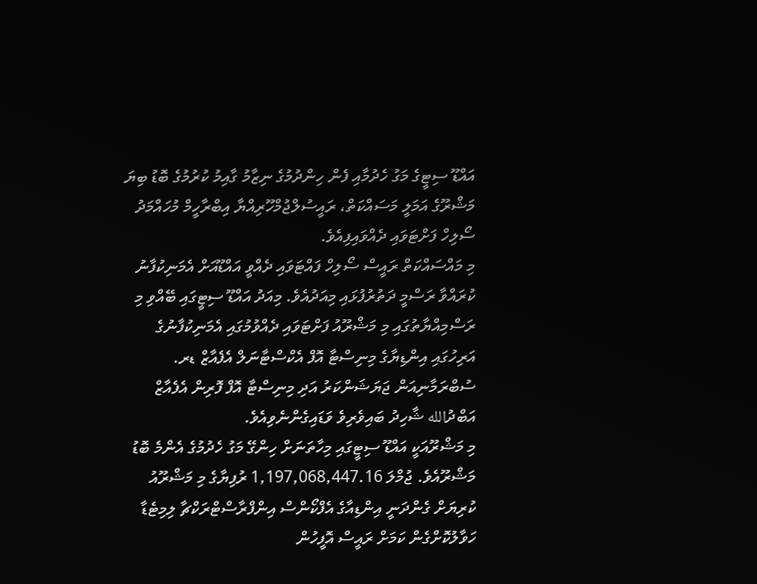އައްޑޫ ސިޓީގެ މަގު ހެދުމާއި ފެން ހިންދުމުގެ ނިޒާމު ގާއިމު ކުރުމުގެ ބޮޑު ބިޔަ މަޝްރޫގެ އަމަލީ މަސައްކަތް، ރައީސުލްޖުމްހޫރިއްޔާ އިބްރާހީމް މުހައްމަދު ސޯލިހް ފަށްޓަވައި ދެއްވައިފިއެވެ.
މި މައްސައްކަތް ރައީސް ސޯލިހް ފައްޓަވައި ދެއްވީ އައްޑޫއަށް އެމަނިކުފާނު ކުރައްވާ ރަސްމީ ދަތުރުފުޅައި މިއަދުއެވެ. މިއަދު އައްޑޫ ސިޓީގައި ބޭއްވި މި ރަސްމިއްޔާތުގައި މި މަޝްރޫއު ފަށްޓަވައި ދެއްވުމުގައި އެމަނިކުފާނުގެ އަރިހުގައި އިންޑިޔާގެ މިނިސްޓާ އޮފް އެކްސްޓާނަލް އެފެއާޒް ޑރ. ސުބްރަމާނިއަން ޖަޔަޝަންކަރު އަދި މިނިސްޓާ އޮފް ފޮރިން އެފެއާޒް އަބްދުالله ޝާހިދު ބައިވެރިވެ ވަޑައިގެންނެވިއެވެ.
މި މަޝްރޫއަކީ އައްޑޫ ސިޓީގައި މިހާތަނަށް ހިންގޭ މަގު ހެދުމުގެ އެންމެ ބޮޑު މަޝްރޫއެވެ. ޖުމްލަ 1,197,068,447.16 ރުފިޔާގެ މި މަޝްރޫއު ކުރިޔަށް ގެންދަނީ އިންޑިއާގެ އެފްކޯންސް އިންފްރާސްޓްރަކްޗާ ލިމިޓެޑާ ހަވާލުކޮށްގެން ކަމަށް ރައީސް އޮފީހުން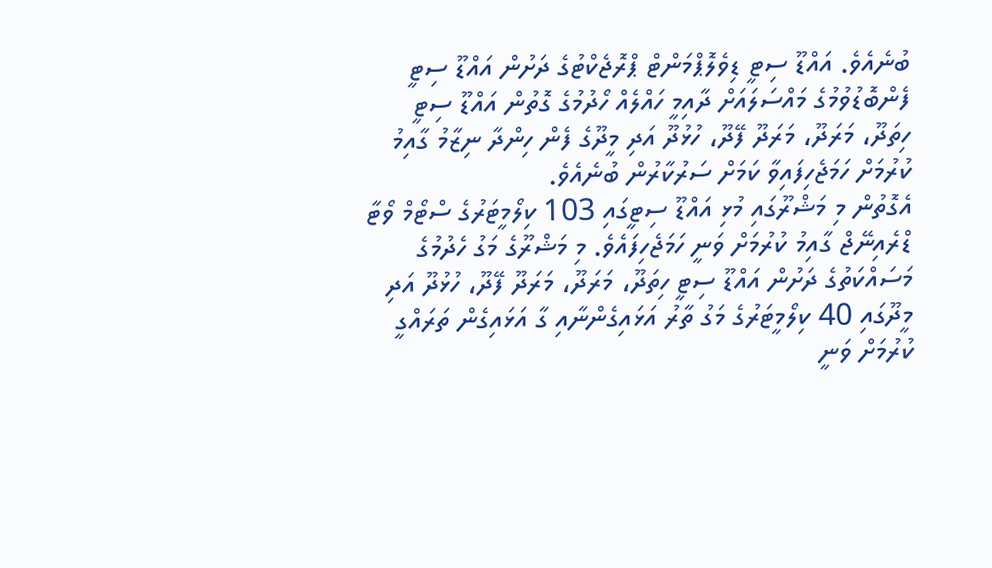ބުނެއެވެ. އައްޑޫ ސިޓީ ޑިވެލޮޕްމަންޓް ޕްރޮޖެކްޓުގެ ދަށުން އައްޑޫ ސިޓީ ފެންބޮޑުވުމުގެ މައްސަލައަށް ދާއިމީ ހައްލެއް ހޯދުމުގެ ގޮތުން އައްޑޫ ސިޓީ ހިތަދޫ، މަރަދޫ، މަރަދޫ ފޭދޫ، ހުޅުދޫ އަދި މީދޫގެ ފެން ހިންދާ ނިޒާމު ގާއިމު ކުރުމަށް ހަމަޖެހިފައިވާ ކަމަށް ސަރުކާރުން ބުނެއެވެ.
އެގޮތުން މި މަޝްރޫގައި މުޅި އައްޑޫ ސިޓީގައި 103 ކިލޯމީޓަރުގެ ސްޓޯމް ވޯޓާ ޑްރެއިނޭޖް ގާއިމު ކުރުމަށް ވަނީ ހަމަޖެހިފައެވެ. މި މަޝްރޫގެ މަގު ހެދުމުގެ މަސައްކަތުގެ ދަށުން އައްޑޫ ސިޓީ ހިތަދޫ، މަރަދޫ، މަރަދޫ ފޭދޫ، ހުޅުދޫ އަދި މީދޫގައި 40 ކިލޯމީޓަރުގެ މަގު ތާރު އަޅައިގެންނާއި ގާ އަޅައިގެން ތަރައްގީ ކުރުމަށް ވަނީ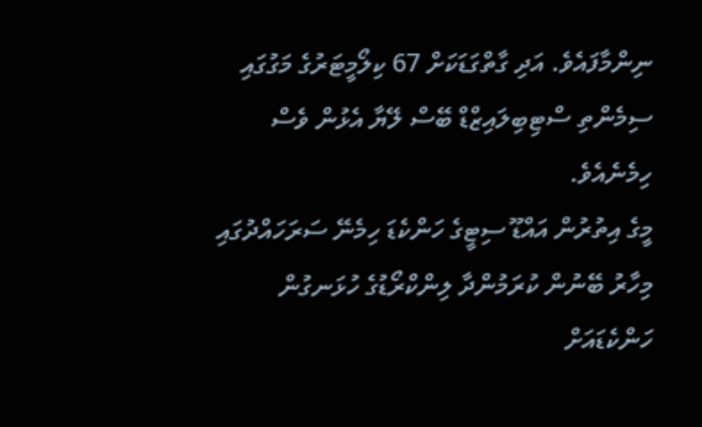ނިންމާފައެވެ. އަދި ގާތްގަޑަކަށް 67 ކިލޯމީޓަރުގެ މަގުގައި ސިމެންތި ސްޓިބިލައިޒްޑް ބޭސް ލޭޔާ އެޅުން ވެސް ހިމެނެއެވެ.
މީގެ އިތުރުން އައްޑޫ ސިޓީގެ ހަންކެޑަ ހިމެނޭ ސަރަހައްދުގައި މިހާރު ބޭނުން ކުރަމުންދާ ލިންކްރޯޑުގެ ހުޅަނގުން ހަންކެޑައަށް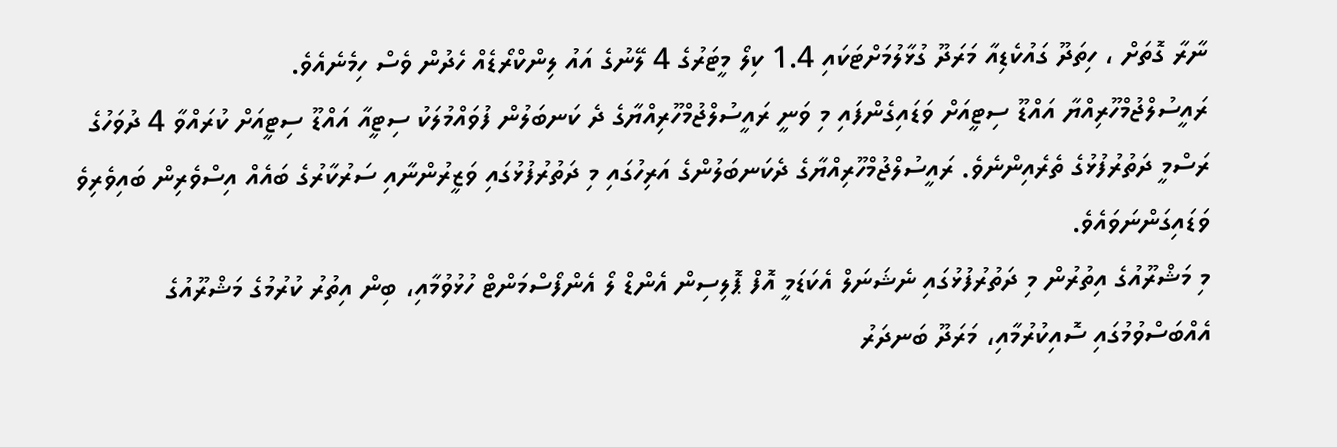ނާރާ ގޮތަށް ، ހިތަދޫ ގައުކެޑިއާ މަރަދޫ ގުޅާލުމަށްޓަކައި 1.4 ކިލޯ މީޓަރުގެ 4 ލޭނުގެ އައު ލިންކްރޯޑެއް ހެދުން ވެސް ހިމެނެއެވެ.
ރައީސުލްޖުމްހޫރިއްޔާ އައްޑޫ ސިޓީއަށް ވަޑައިގެންފައި މި ވަނީ ރައީސުލްޖުމްހޫރިއްޔާގެ ދެ ކަނބަލުން ފުވައްމުލަކު ސިޓީއާ އައްޑޫ ސިޓީއަށް ކުރައްވާ 4 ދުވަހުގެ ރަސްމީ ދަތުރުފުޅުގެ ތެރެއިންނެވެ. ރައީސުލްޖުމްހޫރިއްޔާގެ ދެކަނބަލުންގެ އަރިހުގައި މި ދަތުރުފުޅުގައި ވަޒީރުންނާއި ސަރުކާރުގެ ބައެއް އިސްވެރިން ބައިވެރިވެ ވަޑައިގަންނަވައެވެ.
މި މަޝްރޫއުގެ އިތުރުން މި ދަތުރުފުޅުގައި ނެޝަނަލް އެކަޑަމީ އޮފް ޕޮލިސިން އެންޑް ލޯ އެންފޯސްމަންޓް ހުޅުވުމާއި، ބިން އިތުރު ކުރުމުގެ މަޝްރޫއުގެ އެއްބަސްވުމުގައި ސޮއިކުރުމާއި، މަރަދޫ ބަނދަރު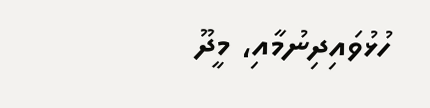ހުޅުވައިދިނުމާއި، މީދޫ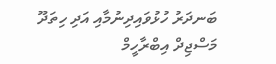ބަނދަރު ހުޅުވައިދިނުމާއި އަދި ހިތަދޫ މަސްޖިދް އިބްރާހީމް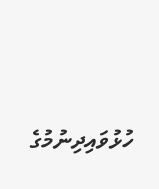ހުޅުވައިދިނުމުގެ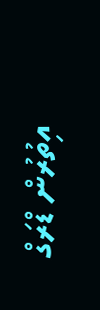އިތުރުން ޑްރަގް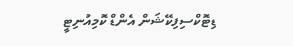ޑިޓޮކްސިފިކޭޝަން އެންޑް ކޮމިއުނިޓީ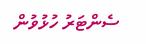ސެންޓަރު ހުޅުވުން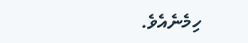ހިމެނެއެވެ.